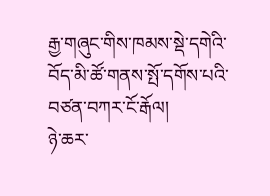རྒྱ་གཞུང་གིས་ཁམས་སྡེ་དགེའི་བོད་མི་ཚོ་གནས་སྤོ་དགོས་པའི་བཙན་བཀར་ངོ་རྒོལ།
ཉེ་ཆར་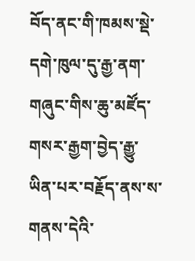བོད་ནང་གི་ཁམས་སྡེ་དགེ་ཁུལ་དུ་རྒྱ་ནག་གཞུང་གིས་ཆུ་མཛོད་གསར་རྒྱག་བྱེད་རྒྱུ་ཡིན་པར་བརྗོད་ནས་ས་གནས་དེའི་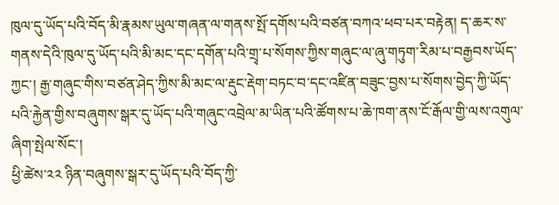ཁུལ་དུ་ཡོད་པའི་བོད་མི་རྣམས་ཡུལ་གཞན་ལ་གནས་སྤོ་དགོས་པའི་བཙན་བཀའ་ཕབ་པར་བརྟེན། ད་ཆར་ས་གནས་དེའི་ཁུལ་དུ་ཡོད་པའི་མི་མང་དང་དགོན་པའི་གྲྭ་པ་སོགས་ཀྱིས་གཞུང་ལ་ཞུ་གཏུག་རིམ་པ་བརྒྱབས་ཡོད་ཀྱང་། རྒྱ་གཞུང་གིས་བཙན་ཤེད་ཀྱིས་མི་མང་ལ་རྡུང་རྡེག་བཏང་བ་དང་འཛིན་བཟུང་བྱས་པ་སོགས་བྱེད་ཀྱི་ཡོད་པའི་རྐྱེན་གྱིས་བཞུགས་སྒར་དུ་ཡོད་པའི་གཞུང་འབྲེལ་མ་ཡིན་པའི་ཚོགས་པ་ཆེ་ཁག་ནས་ངོ་རྒོལ་གྱི་ལས་འགུལ་ཞིག་སྤེལ་སོང་།
ཕྱི་ཚེས་༢༢ ཉིན་བཞུགས་སྒར་དུ་ཡོད་པའི་བོད་ཀྱི་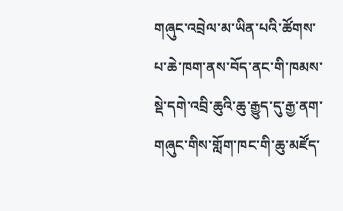གཞུང་འབྲེལ་མ་ཡིན་པའི་ཚོགས་པ་ཆེ་ཁག་ནས་བོད་ནང་གི་ཁམས་སྡེ་དགེ་འབྲི་ཆུའི་ཆུ་རྒྱུད་དུ་རྒྱ་ནག་གཞུང་གིས་གློག་ཁང་གི་ཆུ་མཛོད་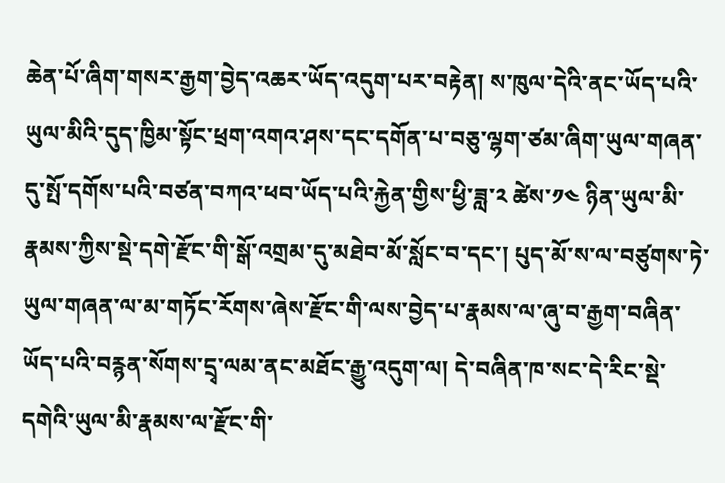ཆེན་པོ་ཞིག་གསར་རྒྱག་བྱེད་འཆར་ཡོད་འདུག་པར་བརྟེན། ས་ཁུལ་དེའི་ནང་ཡོད་པའི་ཡུལ་མིའི་དུད་ཁྱིམ་སྟོང་ཕྲག་འགའ་ཤས་དང་དགོན་པ་བཅུ་ལྷག་ཙམ་ཞིག་ཡུལ་གཞན་དུ་སྤོ་དགོས་པའི་བཙན་བཀའ་ཕབ་ཡོད་པའི་རྐྱེན་གྱིས་ཕྱི་ཟླ་༢ ཚེས་༡༤ ཉིན་ཡུལ་མི་རྣམས་ཀྱིས་སྡེ་དགེ་རྫོང་གི་སྒོ་འགྲམ་དུ་མཐེབ་མོ་སློང་བ་དང་། པུད་མོ་ས་ལ་བཙུགས་ཏེ་ཡུལ་གཞན་ལ་མ་གཏོང་རོགས་ཞེས་རྫོང་གི་ལས་བྱེད་པ་རྣམས་ལ་ཞུ་བ་རྒྱག་བཞིན་ཡོད་པའི་བརྙན་སོགས་དྲྭ་ལམ་ནང་མཐོང་རྒྱུ་འདུག་ལ། དེ་བཞིན་ཁ་སང་དེ་རིང་སྡེ་དགེའི་ཡུལ་མི་རྣམས་ལ་རྫོང་གི་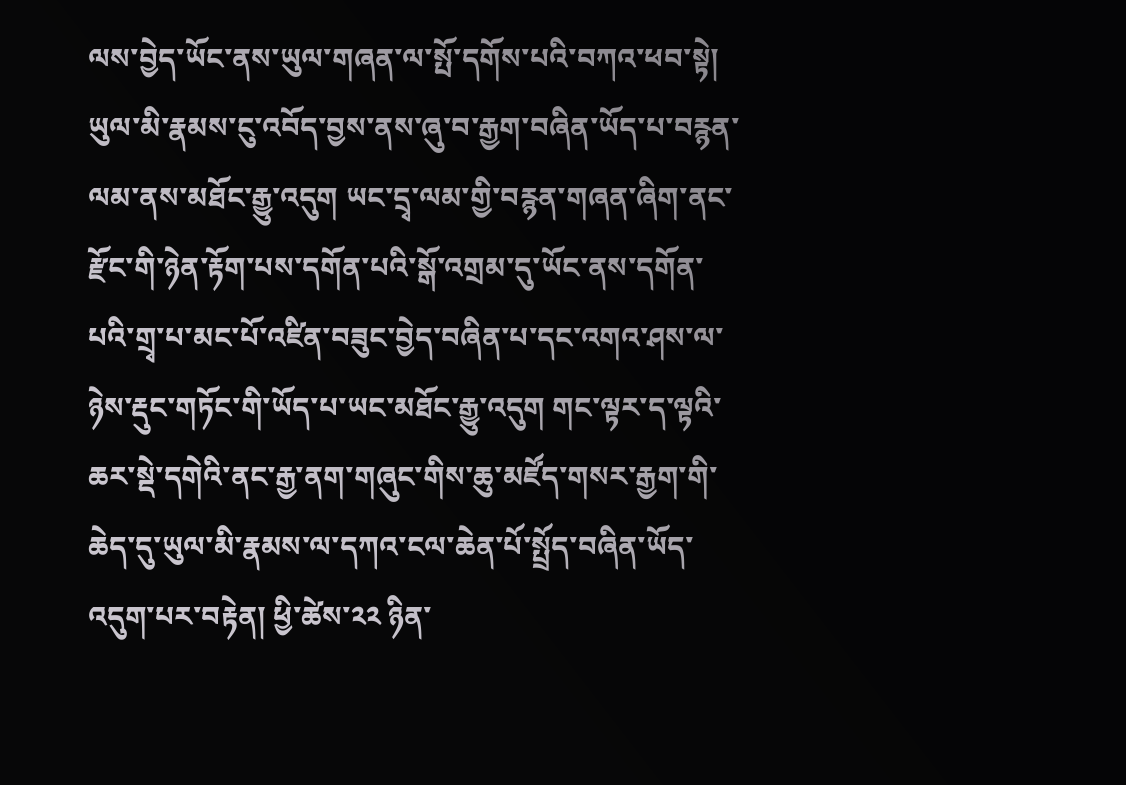ལས་བྱེད་ཡོང་ནས་ཡུལ་གཞན་ལ་སྤོ་དགོས་པའི་བཀའ་ཕབ་སྟེ། ཡུལ་མི་རྣམས་ངུ་འབོད་བྱས་ནས་ཞུ་བ་རྒྱག་བཞིན་ཡོད་པ་བརྙན་ལམ་ནས་མཐོང་རྒྱུ་འདུག ཡང་དྲྭ་ལམ་གྱི་བརྙན་གཞན་ཞིག་ནང་རྫོང་གི་ཉེན་རྟོག་པས་དགོན་པའི་སྒོ་འགྲམ་དུ་ཡོང་ནས་དགོན་པའི་གྲྭ་པ་མང་པོ་འཛིན་བཟུང་བྱེད་བཞིན་པ་དང་འགའ་ཤས་ལ་ཉེས་རྡུང་གཏོང་གི་ཡོད་པ་ཡང་མཐོང་རྒྱུ་འདུག གང་ལྟར་ད་ལྟའི་ཆར་སྡེ་དགེའི་ནང་རྒྱ་ནག་གཞུང་གིས་ཆུ་མཛོད་གསར་རྒྱག་གི་ཆེད་དུ་ཡུལ་མི་རྣམས་ལ་དཀའ་ངལ་ཆེན་པོ་སྤྲོད་བཞིན་ཡོད་འདུག་པར་བརྟེན། ཕྱི་ཚེས་༢༢ ཉིན་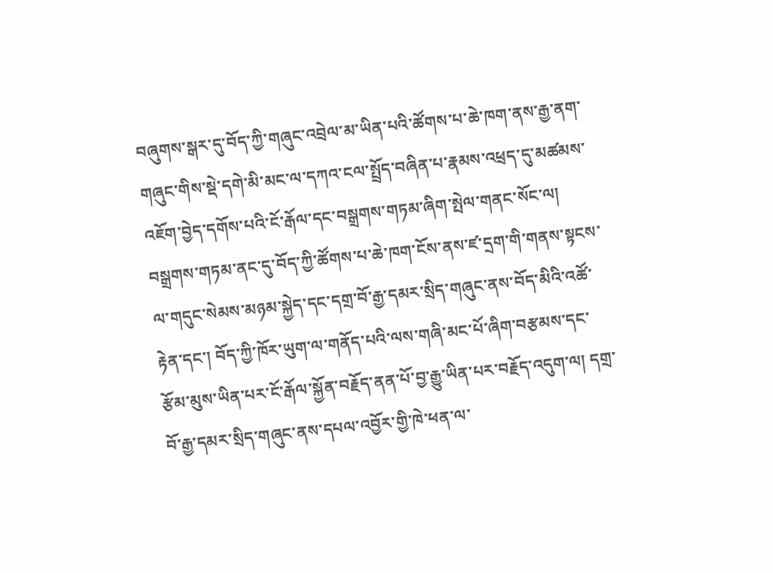བཞུགས་སྒར་དུ་བོད་ཀྱི་གཞུང་འབྲེལ་མ་ཡིན་པའི་ཚོགས་པ་ཆེ་ཁག་ནས་རྒྱ་ནག་གཞུང་གིས་སྡེ་དགེ་མི་མང་ལ་དཀའ་ངལ་སྤྲོད་བཞིན་པ་རྣམས་འཕྲད་དུ་མཚམས་འཇོག་བྱེད་དགོས་པའི་ངོ་རྒོལ་དང་བསྒྲགས་གཏམ་ཞིག་སྤེལ་གནང་སོང་ལ། བསྒྲགས་གཏམ་ནང་དུ་བོད་ཀྱི་ཚོགས་པ་ཆེ་ཁག་ངོས་ནས་ཛ་དྲག་གི་གནས་སྟངས་ལ་གདུང་སེམས་མཉམ་སྐྱེད་དང་དགྲ་བོ་རྒྱ་དམར་སྲིད་གཞུང་ནས་བོད་མིའི་འཚོ་རྟེན་དང་། བོད་ཀྱི་ཁོར་ཡུག་ལ་གནོད་པའི་ལས་གཞི་མང་པོ་ཞིག་བརྩམས་དང་རྩོམ་མུས་ཡིན་པར་ངོ་རྒོལ་སྐྱོན་བརྗོད་ནན་པོ་བྱ་རྒྱུ་ཡིན་པར་བརྗོད་འདུག་ལ། དགྲ་བོ་རྒྱ་དམར་སྲིད་གཞུང་ནས་དཔལ་འབྱོར་གྱི་ཁེ་ཕན་ལ་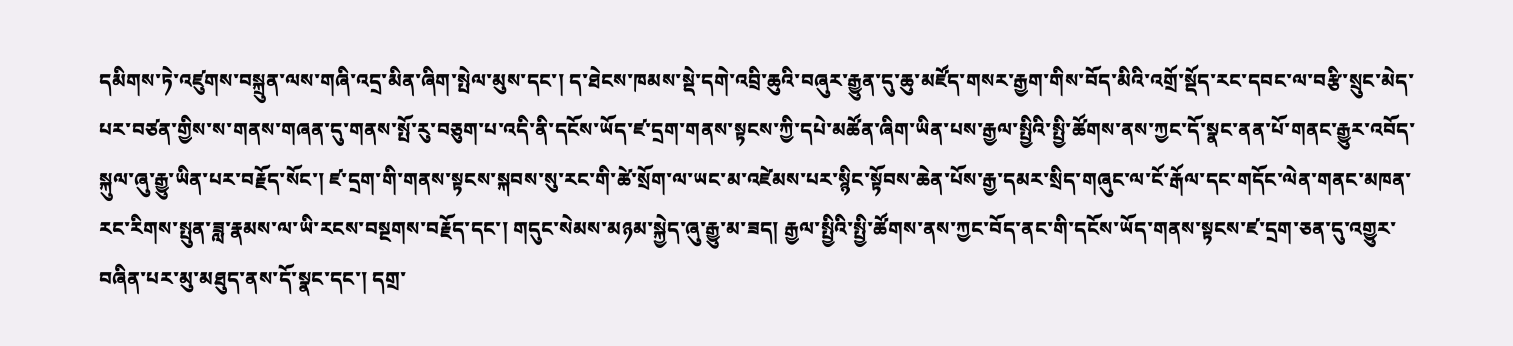དམིགས་ཏེ་འཛུགས་བསྐྲུན་ལས་གཞི་འདྲ་མིན་ཞིག་སྤེལ་མུས་དང་། ད་ཐེངས་ཁམས་སྡེ་དགེ་འབྲི་ཆུའི་བཞུར་རྒྱུན་དུ་ཆུ་མཛོད་གསར་རྒྱག་གིས་བོད་མིའི་འགྲོ་སྡོད་རང་དབང་ལ་བརྩི་སྲུང་མེད་པར་བཙན་གྱིས་ས་གནས་གཞན་དུ་གནས་སྤོ་རུ་བཅུག་པ་འདི་ནི་དངོས་ཡོད་ཛ་དྲག་གནས་སྟངས་ཀྱི་དཔེ་མཚོན་ཞིག་ཡིན་པས་རྒྱལ་སྤྱིའི་སྤྱི་ཚོགས་ནས་ཀྱང་དོ་སྣང་ནན་པོ་གནང་རྒྱུར་འབོད་སྐུལ་ཞུ་རྒྱུ་ཡིན་པར་བརྗོད་སོང་། ཛ་དྲག་གི་གནས་སྟངས་སྐབས་སུ་རང་གི་ཚེ་སྲོག་ལ་ཡང་མ་འཛེམས་པར་སྙིང་སྟོབས་ཆེན་པོས་རྒྱ་དམར་སྲིད་གཞུང་ལ་ངོ་རྒོལ་དང་གདོང་ལེན་གནང་མཁན་རང་རིགས་སྤུན་ཟླ་རྣམས་ལ་ཡི་རངས་བསྔགས་བརྗོད་དང་། གདུང་སེམས་མཉམ་སྐྱེད་ཞུ་རྒྱུ་མ་ཟད། རྒྱལ་སྤྱིའི་སྤྱི་ཚོགས་ནས་ཀྱང་བོད་ནང་གི་དངོས་ཡོད་གནས་སྟངས་ཛ་དྲག་ཅན་དུ་འགྱུར་བཞིན་པར་མུ་མཐུད་ནས་དོ་སྣང་དང་། དགྲ་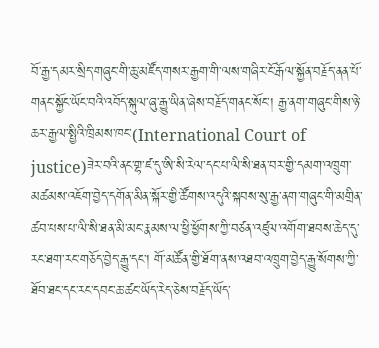བོ་རྒྱ་དམར་སྲིད་གཞུང་གི་ཆུ་མཛོད་གསར་རྒྱག་གི་ལས་གཞིར་ངོ་རྒོལ་སྐྱོན་བརྗོད་ནན་པོ་གནང་སྐྱོང་ཡོང་བའི་འབོད་སྐུལ་ཞུ་རྒྱུ་ཡིན་ཞེས་བརྗོད་གནང་སོང་། རྒྱ་ནག་གཞུང་གིས་ཉེ་ཆར་རྒྱལ་སྤྱིའི་ཁྲིམས་ཁང་(International Court of justice)ཟེར་བའི་ནང་གྷ་ཛ་དུ་ཨི་སི་རེལ་དང་པ་ལི་སི་ཐན་བར་གྱི་དམག་འཁྲུག་མཚམས་འཇོག་བྱེད་དགོན་མིན་སྐོར་གྱི་ཚོགས་འདུའི་སྐབས་སུ་རྒྱ་ནག་གཞུང་གི་མགྲིན་ཚབ་པས་པ་ལི་སི་ཐན་མི་མང་རྣམས་ལ་ཕྱི་ཕྱོགས་ཀྱི་བཙན་འཛུལ་འགོག་ཐབས་ཆེད་དུ་རང་ཐག་རང་གཅོད་བྱེད་རྒྱུ་དང་། གོ་མཚོན་གྱི་ཐོག་ནས་འཐབ་འཁྲུག་བྱེད་རྒྱུ་སོགས་ཀྱི་ཐོབ་ཐང་དང་རང་དབང་ཆ་ཚང་ཡོད་རེད་ཅེས་བརྗོད་ཡོད་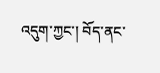འདུག་ཀྱང་། བོད་ནང་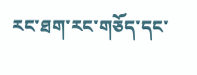རང་ཐག་རང་གཅོད་དང་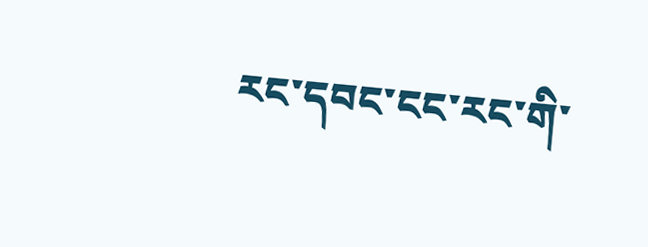རང་དབང་ངང་རང་གི་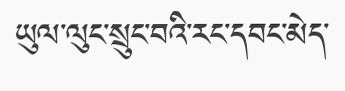ཡུལ་ལུང་སྲུང་བའི་རང་དབང་མེད་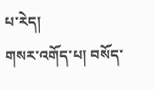པ་རེད།
གསར་འགོད་པ། བསོད་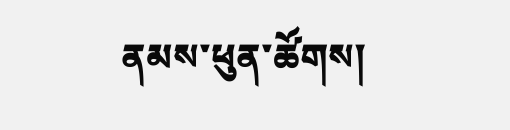ནམས་ཕུན་ཚོགས།